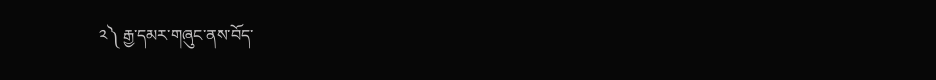༢༽ རྒྱ་དམར་གཞུང་ནས་བོད་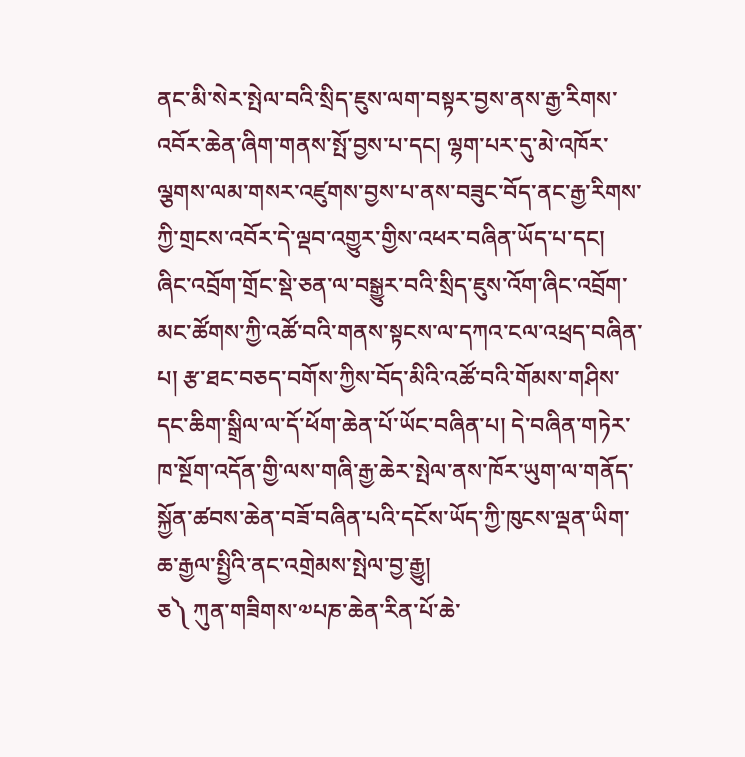ནང་མི་སེར་སྤེལ་བའི་སྲིད་ཇུས་ལག་བསྟར་བྱས་ནས་རྒྱ་རིགས་འབོར་ཆེན་ཞིག་གནས་སྤོ་བྱས་པ་དང། ལྷག་པར་དུ་མེ་འཁོར་ལྕགས་ལམ་གསར་འཛུགས་བྱས་པ་ནས་བཟུང་བོད་ནང་རྒྱ་རིགས་ཀྱི་གྲངས་འབོར་དེ་ལྡབ་འགྱུར་གྱིས་འཕར་བཞིན་ཡོད་པ་དང། ཞིང་འབྲོག་གྲོང་སྡེ་ཅན་ལ་བསྒྱུར་བའི་སྲིད་ཇུས་འོག་ཞིང་འབྲོག་མང་ཚོགས་ཀྱི་འཚོ་བའི་གནས་སྟངས་ལ་དཀའ་ངལ་འཕྲད་བཞིན་པ། རྩ་ཐང་བཅད་བགོས་ཀྱིས་བོད་མིའི་འཚོ་བའི་གོམས་གཤིས་དང་ཆིག་སྒྲིལ་ལ་དོ་ཕོག་ཆེན་པོ་ཡོང་བཞིན་པ། དེ་བཞིན་གཏེར་ཁ་སྔོག་འདོན་གྱི་ལས་གཞི་རྒྱ་ཆེར་སྤེལ་ནས་ཁོར་ཡུག་ལ་གནོད་སྐྱོན་ཚབས་ཆེན་བཟོ་བཞིན་པའི་དངོས་ཡོད་ཀྱི་ཁུངས་ལྡན་ཡིག་ཆ་རྒྱལ་སྤྱིའི་ནང་འགྲེམས་སྤེལ་བྱ་རྒྱུ།
ཅ༽ ཀུན་གཟིགས་༧པཎ་ཆེན་རིན་པོ་ཆེ་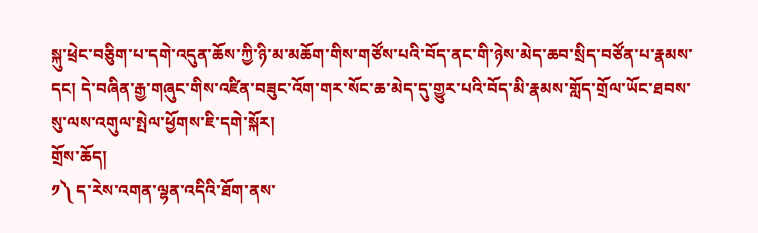སྐུ་ཕྲེང་བཅིུག་པ་དགེ་འདུན་ཆོས་ཀྱི་ཉི་མ་མཆོག་གིས་གཙོས་པའི་བོད་ནང་གི་ཉེས་མེད་ཆབ་སྲིད་བཙོན་པ་རྣམས་དང། དེ་བཞིན་རྒྱ་གཞུང་གིས་འཛིན་བཟུང་འོག་གར་སོང་ཆ་མེད་དུ་གྱུར་པའི་བོད་མི་རྣམས་གློད་གྲོལ་ཡོང་ཐབས་སུ་ལས་འགུལ་སྤེལ་ཕྱོགས་ཇི་དགེ་སྐོར།
གྲོས་ཆོད།
༡༽ ད་རེས་འགན་ལྷན་འདིའི་ཐོག་ནས་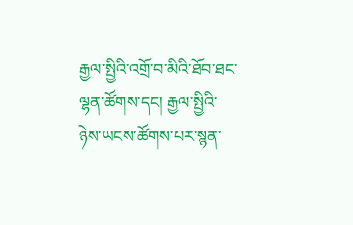རྒྱལ་སྤྱིའི་འགྲོ་བ་མིའི་ཐོབ་ཐང་ལྷན་ཚོགས་དང། རྒྱལ་སྤྱིའི་ཉེས་ཡངས་ཚོགས་པར་སྙན་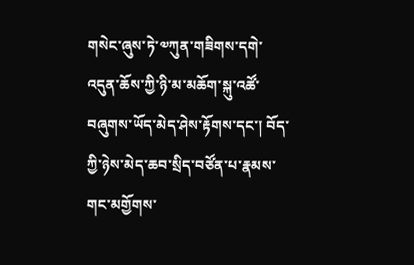གསེང་ཞུས་ཏེ་༧ཀུན་གཟིགས་དགེ་འདུན་ཆོས་ཀྱི་ཉི་མ་མཆོག་སྐུ་འཚོ་བཞུགས་ཡོད་མེད་ཤེས་རྟོགས་དང་། བོད་ཀྱི་ཉེས་མེད་ཆབ་སྲིད་བཙོན་པ་རྣམས་གང་མགྱོགས་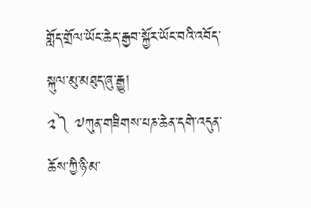གློད་གྲོལ་ཡོང་ཆེད་རྒྱབ་སྐྱོར་ཡོང་བའི་འབོད་སྐུལ་མུ་མཐུད་ཞུ་རྒྱུ།
༢༽ ༧ཀུན་གཟིགས་པཎ་ཆེན་དགེ་འདུན་ཆོས་ཀྱི་ཉི་མ་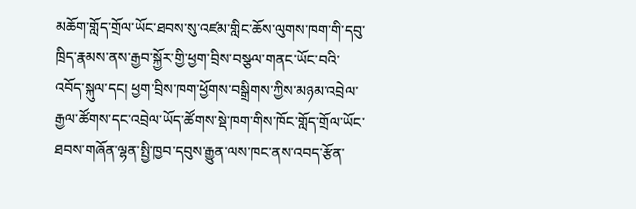མཆོག་གློད་གྲོལ་ཡོང་ཐབས་སུ་འཛམ་གླིང་ཆོས་ལུགས་ཁག་གི་དབུ་ཁྲིད་རྣམས་ནས་རྒྱབ་སྐྱོར་གྱི་ཕྱག་བྲིས་བསྩལ་གནང་ཡོང་བའི་འབོད་སྐུལ་དང། ཕྱག་བྲིས་ཁག་ཕྱོགས་བསྒྲིགས་ཀྱིས་མཉམ་འབྲེལ་རྒྱལ་ཚོགས་དང་འབྲེལ་ཡོད་ཚོགས་སྡེ་ཁག་གིས་ཁོང་གློད་གྲོལ་ཡོང་ཐབས་གཞོན་ལྷན་སྤྱི་ཁྱབ་དབུས་རྒྱུན་ལས་ཁང་ནས་འབད་རྩོན་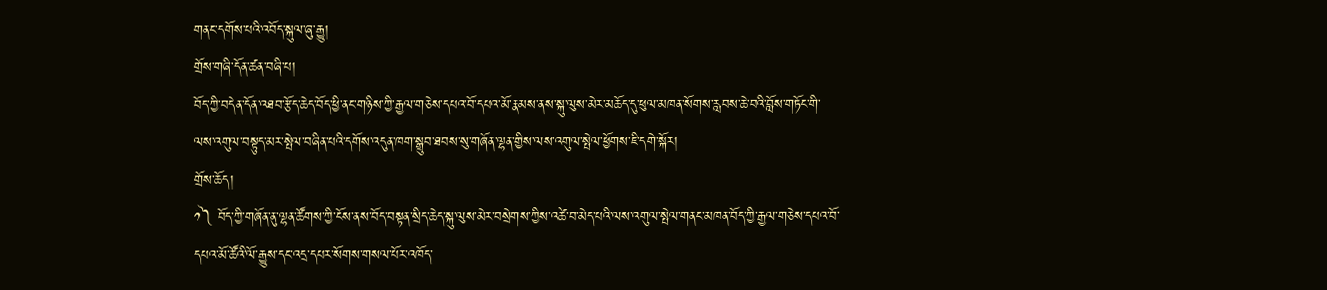གནང་དགོས་པའི་འབོད་སྐུལ་ཞུ་རྒྱུ།
གྲོས་གཞི་དོན་ཚན་བཞི་པ།
བོད་ཀྱི་བདེན་དོན་འཐབ་རྩོད་ཆེད་བོད་ཕྱི་ནང་གཉིས་ཀྱི་རྒྱལ་གཅེས་དཔའ་བོ་དཔའ་མོ་རྣམས་ནས་སྐུ་ལུས་མེར་མཆོད་དུ་ཕུལ་མཁན་སོགས་རླབས་ཆེ་བའི་བློས་གཏོང་གི་ལས་འགུལ་བསྟུད་མར་སྤེལ་བཞིན་པའི་དགོས་འདུན་ཁག་སྒྲུབ་ཐབས་སུ་གཞོན་ལྷན་གྱིས་ལས་འགུལ་སྤེལ་ཕྱོགས་ཇི་དགེ་སྐོར།
གྲོས་ཆོད།
༡༽ བོད་ཀྱི་གཞོན་ནུ་ལྷན་ཚོགས་ཀྱི་ངོས་ནས་བོད་བསྟན་སྲིད་ཆེད་སྐུ་ལུས་མེར་བསྲེགས་ཀྱིས་འཚེ་བ་མེད་པའི་ལས་འགུལ་སྤེལ་གནང་མཁན་བོད་ཀྱི་རྒྱལ་གཅེས་དཔའ་བོ་དཔའ་མོ་ཚོའི་ལོ་རྒྱུས་དང་འདྲ་དཔར་སོགས་གསལ་པོར་འཁོད་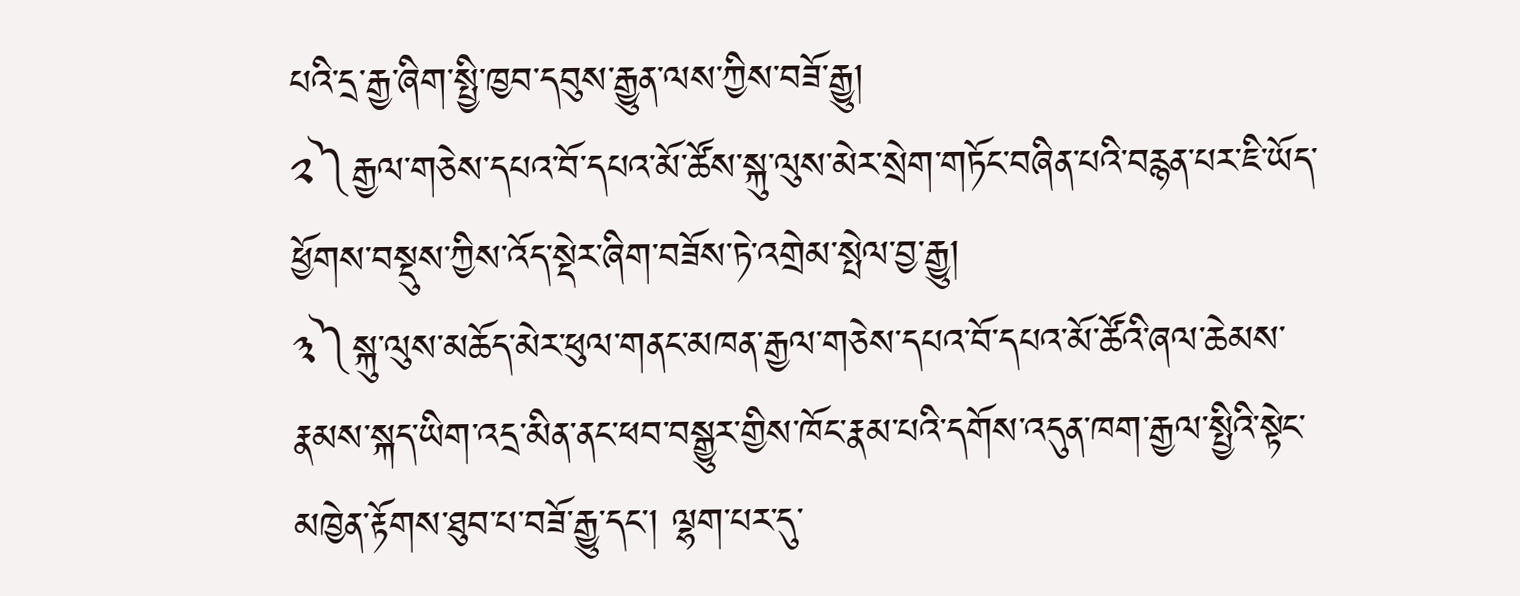པའི་དྲ་རྒྱ་ཞིག་སྤྱི་ཁྱབ་དབུས་རྒྱུན་ལས་ཀྱིས་བཟོ་རྒྱུ།
༢༽རྒྱལ་གཅེས་དཔའ་བོ་དཔའ་མོ་ཚོས་སྐུ་ལུས་མེར་སྲེག་གཏོང་བཞིན་པའི་བརྙན་པར་ཇི་ཡོད་ཕྱོགས་བསྡུས་ཀྱིས་འོད་སྡེར་ཞིག་བཟོས་ཏེ་འགྲེམ་སྤེལ་བྱ་རྒྱུ།
༣༽སྐུ་ལུས་མཆོད་མེར་ཕུལ་གནང་མཁན་རྒྱལ་གཅེས་དཔའ་བོ་དཔའ་མོ་ཚོའི་ཞལ་ཆེམས་རྣམས་སྐད་ཡིག་འདྲ་མིན་ནང་ཕབ་བསྒྱུར་གྱིས་ཁོང་རྣམ་པའི་དགོས་འདུན་ཁག་རྒྱལ་སྤྱིའི་སྟེང་མཁྱེན་རྟོགས་ཐུབ་པ་བཟོ་རྒྱུ་དང་། ལྷག་པར་དུ་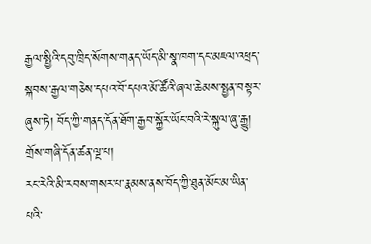རྒྱལ་སྤྱིའི་དབུ་ཁྲིད་སོགས་གནད་ཡོད་མི་སྣ་ཁག་དང་མཇལ་འཕྲད་སྐབས་རྒྱལ་གཅེས་དཔའ་བོ་དཔའ་མོ་ཚོའི་ཞལ་ཆེམས་སྤྱན་བསྟར་ཞུས་ཏེ། བོད་ཀྱི་གནད་དོན་ཐོག་རྒྱབ་སྐྱོར་ཡོང་བའི་རེ་སྐུལ་ཞུ་རྒྱུ།
གྲོས་གཞི་དོན་ཚན་ལྔ་པ།
རང་རེའི་མི་རབས་གསར་པ་རྣམས་ནས་བོད་ཀྱི་ཐུན་མོང་མ་ཡིན་པའི་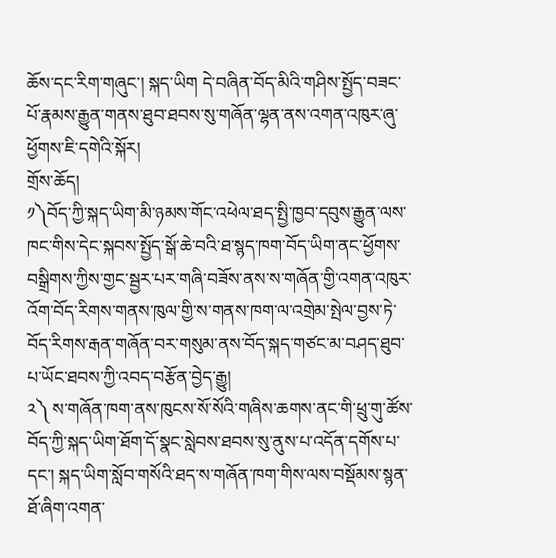ཆོས་དང་རིག་གཞུང་། སྐད་ཡིག དེ་བཞིན་བོད་མིའི་གཤིས་སྤྱོད་བཟང་པོ་རྣམས་རྒྱུན་གནས་ཐུབ་ཐབས་སུ་གཞོན་ལྷན་ནས་འགན་འཁུར་ཞུ་ཕྱོགས་ཇི་དགེའི་སྐོར།
གྲོས་ཆོད།
༡༽བོད་ཀྱི་སྐད་ཡིག་མི་ཉམས་གོང་འཕེལ་ཐད་སྤྱི་ཁྱབ་དབུས་རྒྱུན་ལས་ཁང་གིས་དེང་སྐབས་སྤྱོད་སྒོ་ཆེ་བའི་ཐ་སྙད་ཁག་བོད་ཡིག་ནང་ཕྱོགས་བསྒྲིགས་ཀྱིས་གྱང་སྦྱར་པར་གཞི་བཟོས་ནས་ས་གཞོན་གྱི་འགན་འཁུར་འོག་བོད་རིགས་གནས་ཁུལ་གྱི་ས་གནས་ཁག་ལ་འགྲེམ་སྤེལ་བྱས་ཏེ་བོད་རིགས་རྒན་གཞོན་བར་གསུམ་ནས་བོད་སྐད་གཙང་མ་བཤད་ཐུབ་པ་ཡོང་ཐབས་ཀྱི་འབད་བརྩོན་བྱེད་རྒྱུ།
༢༽ ས་གཞོན་ཁག་ནས་ཁུངས་སོ་སོའི་གཞིས་ཆགས་ནང་གི་ཕྲུ་གུ་ཚོས་བོད་ཀྱི་སྐད་ཡིག་ཐོག་དོ་སྣང་སླེབས་ཐབས་སུ་ནུས་པ་འདོན་དགོས་པ་དང་། སྐད་ཡིག་སློབ་གསོའི་ཐད་ས་གཞོན་ཁག་གིས་ལས་བསྡོམས་སྙན་ཐོ་ཞིག་འགན་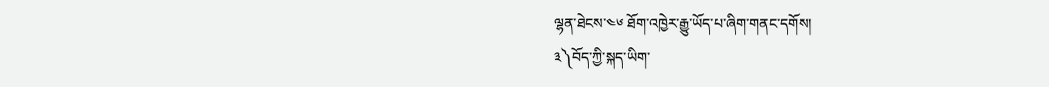ལྷན་ཐེངས་༤༦ ཐོག་འཁྱེར་རྒྱུ་ཡོད་པ་ཞིག་གནང་དགོས།
༣༽བོད་ཀྱི་སྐད་ཡིག་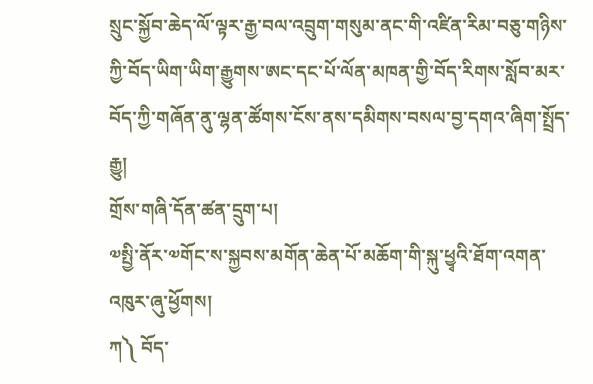སྲུང་སྐྱོབ་ཆེད་ལོ་ལྟར་རྒྱ་བལ་འབྲུག་གསུམ་ནང་གི་འཛིན་རིམ་བཅུ་གཉིས་ཀྱི་བོད་ཡིག་ཡིག་རྒྱུགས་ཨང་དང་པོ་ལོན་མཁན་གྱི་བོད་རིགས་སློབ་མར་བོད་ཀྱི་གཞོན་ནུ་ལྷན་ཚོགས་ངོས་ནས་དམིགས་བསལ་བྱ་དགའ་ཞིག་སྤྲོད་རྒྱུ།
གྲོས་གཞི་དོན་ཚན་དྲུག་པ།
༧སྤྱི་ནོར་༧གོང་ས་སྐྱབས་མགོན་ཆེན་པོ་མཆོག་གི་སྐུ་ཕྱྭའི་ཐོག་འགན་འཁུར་ཞུ་ཕྱོགས།
ཀ༽ བོད་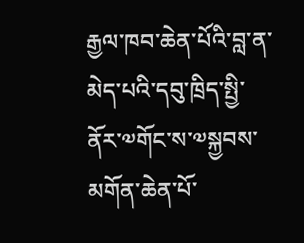རྒྱལ་ཁབ་ཆེན་པོའི་བླ་ན་མེད་པའི་དབུ་ཁྲིད་སྤྱི་ནོར་༧གོང་ས་༧སྐྱབས་མགོན་ཆེན་པོ་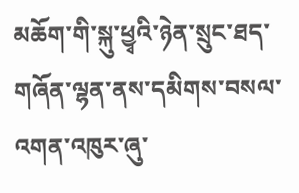མཆོག་གི་སྐུ་ཕྱྭའི་ཉེན་སྲུང་ཐད་གཞོན་ལྷན་ནས་དམིགས་བསལ་འགན་འཁུར་ཞུ་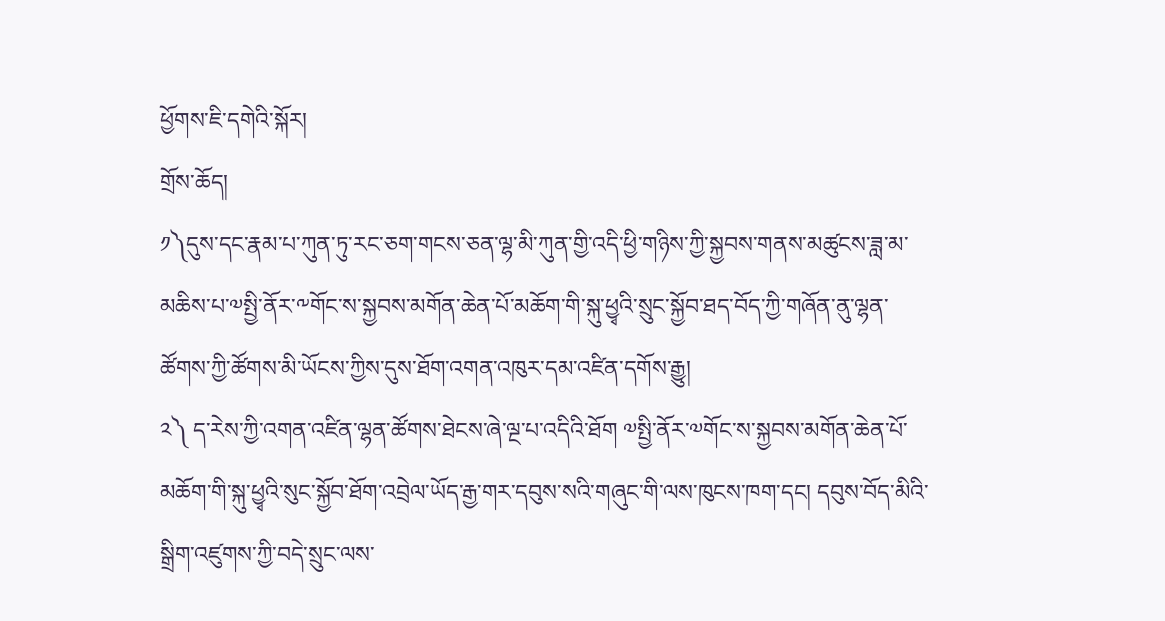ཕྱོགས་ཇི་དགེའི་སྐོར།
གྲོས་ཆོད།
༡༽དུས་དང་རྣམ་པ་ཀུན་ཏུ་རང་ཅག་གངས་ཅན་ལྷ་མི་ཀུན་གྱི་འདི་ཕྱི་གཉིས་ཀྱི་སྐྱབས་གནས་མཚུངས་ཟླ་མ་མཆིས་པ་༧སྤྱི་ནོར་༸གོང་ས་སྐྱབས་མགོན་ཆེན་པོ་མཆོག་གི་སྐུ་ཕྱྭའི་སྲུང་སྐྱོབ་ཐད་བོད་ཀྱི་གཞོན་ནུ་ལྷན་ཚོགས་ཀྱི་ཚོགས་མི་ཡོངས་ཀྱིས་དུས་ཐོག་འགན་འཁུར་དམ་འཛིན་དགོས་རྒྱུ།
༢༽ ད་རེས་ཀྱི་འགན་འཛིན་ལྷན་ཚོགས་ཐེངས་ཞེ་ལྔ་པ་འདིའི་ཐོག ༧སྤྱི་ནོར་༧གོང་ས་སྐྱབས་མགོན་ཆེན་པོ་མཆོག་གི་སྐུ་ཕྱྭའི་སུང་སྐྱོབ་ཐོག་འབྲེལ་ཡོད་རྒྱ་གར་དབུས་སའི་གཞུང་གི་ལས་ཁུངས་ཁག་དང། དབུས་བོད་མིའི་སྒྲིག་འཛུགས་ཀྱི་བདེ་སྲུང་ལས་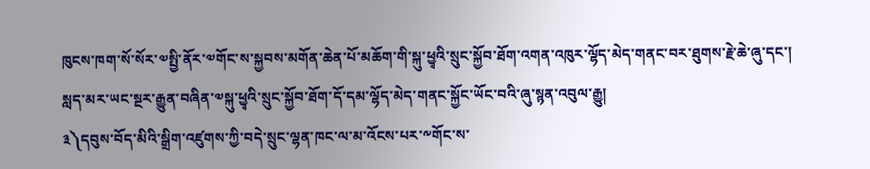ཁུངས་ཁག་སོ་སོར་༧སྤྱི་ནོར་༧གོང་ས་སྐྱབས་མགོན་ཆེན་པོ་མཆོག་གི་སྐུ་ཕྱྭའི་སྲུང་སྐྱོབ་ཐོག་འགན་འཁུར་ལྷོད་མེད་གནང་བར་ཐུགས་རྗེ་ཆེ་ཞུ་དང་། སླད་མར་ཡང་སྔར་རྒྱུན་བཞིན་༧སྐུ་ཕྱྭའི་སྲུང་སྐྱོབ་ཐོག་དོ་དམ་ལྷོད་མེད་གནང་སྐྱོང་ཡོང་བའི་ཞུ་སྙན་འབུལ་རྒྱུ།
༣༽དབུས་བོད་མིའི་སྒྲིག་འཛུགས་ཀྱི་བདེ་སྲུང་ལྷན་ཁང་ལ་མ་འོངས་པར་༸གོང་ས་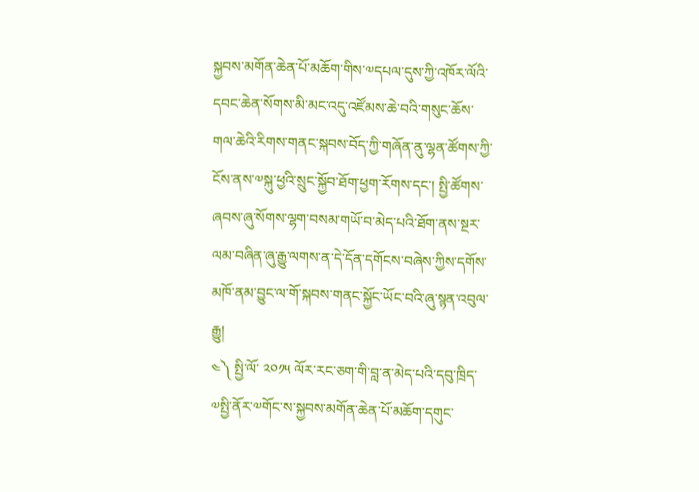སྐྱབས་མགོན་ཆེན་པོ་མཆོག་གིས་༧དཔལ་དུས་ཀྱི་འཁོར་ལོའི་དབང་ཆེན་སོགས་མི་མང་འདུ་འཛོམས་ཆེ་བའི་གསུང་ཆོས་གལ་ཆེའི་རིགས་གནང་སྐབས་བོད་ཀྱི་གཞོན་ནུ་ལྷན་ཚོགས་ཀྱི་ངོས་ནས་༧སྐུ་ཕྱའི་སྲུང་སྐྱོབ་ཐོག་ཕྱག་རོགས་དང་། སྤྱི་ཚོགས་ཞབས་ཞུ་སོགས་ལྷག་བསམ་གཡོ་བ་མེད་པའི་ཐོག་ནས་སྔར་ལམ་བཞིན་ཞུ་རྒྱུ་ལགས་ན་དེ་དོན་དགོངས་བཞེས་ཀྱིས་དགོས་མཁོ་ནམ་བྱུང་ལ་གོ་སྐབས་གནང་སྐྱོང་ཡོང་བའི་ཞུ་སྙན་འབུལ་རྒྱུ།
༤༽ སྤྱི་ལོ་ ༢༠༡༥ ལོར་རང་ཅག་གི་བླ་ན་མེད་པའི་དབུ་ཁྲིད་༧སྤྱི་ནོར་༧གོང་ས་སྐྱབས་མགོན་ཆེན་པོ་མཆོག་དགུང་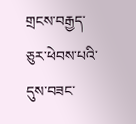གྲངས་བརྒྱད་ཅུར་ཕེབས་པའི་དུས་བཟང་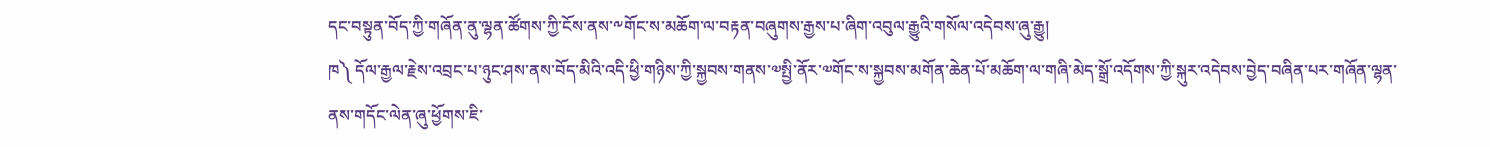དང་བསྟུན་བོད་ཀྱི་གཞོན་ནུ་ལྷན་ཚོགས་ཀྱི་ངོས་ནས་༸གོང་ས་མཆོག་ལ་བརྟན་བཞུགས་རྒྱས་པ་ཞིག་འབུལ་རྒྱུའི་གསོལ་འདེབས་ཞུ་རྒྱུ།
ཁ༽ དོལ་རྒྱལ་རྗེས་འབྲང་པ་ཉུང་ཤས་ནས་བོད་མིའི་འདི་ཕྱི་གཉིས་ཀྱི་སྐྱབས་གནས་༧སྤྱི་ནོར་༧གོང་ས་སྐྱབས་མགོན་ཆེན་པོ་མཆོག་ལ་གཞི་མེད་སྒྲོ་འདོགས་ཀྱི་སྐུར་འདེབས་བྱེད་བཞིན་པར་གཞོན་ལྷན་ནས་གདོང་ལེན་ཞུ་ཕྱོགས་ཇི་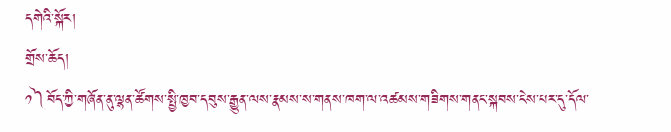དགེའི་སྐོར།
གྲོས་ཆོད།
༡༽བོད་ཀྱི་གཞོན་ནུ་ལྷན་ཚོགས་སྤྱི་ཁྱབ་དབུས་རྒྱུན་ལས་རྣམས་ས་གནས་ཁག་ལ་འཚམས་གཟིགས་གནང་སྐབས་ངེས་པར་དུ་དོལ་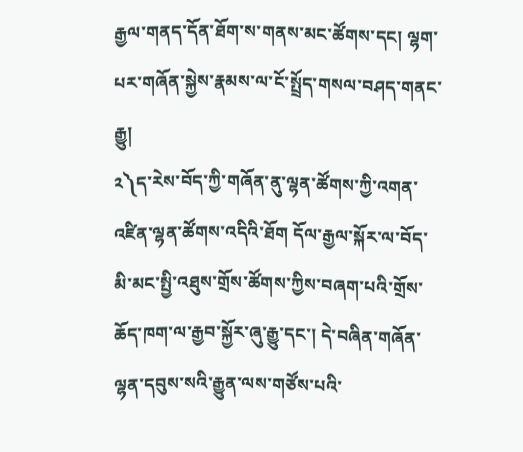རྒྱལ་གནད་དོན་ཐོག་ས་གནས་མང་ཚོགས་དང། ལྷག་པར་གཞོན་སྐྱེས་རྣམས་ལ་ངོ་སྤྲོད་གསལ་བཤད་གནང་རྒྱུ།
༢༽ད་རེས་བོད་ཀྱི་གཞོན་ནུ་ལྷན་ཚོགས་ཀྱི་འགན་འཛིན་ལྷན་ཚོགས་འདིའི་ཐོག དོལ་རྒྱལ་སྐོར་ལ་བོད་མི་མང་སྤྱི་འཐུས་གྲོས་ཚོགས་ཀྱིས་བཞག་པའི་གྲོས་ཆོད་ཁག་ལ་རྒྱབ་སྐྱོར་ཞུ་རྒྱུ་དང་། དེ་བཞིན་གཞོན་ལྷན་དབུས་སའི་རྒྱུན་ལས་གཙོས་པའི་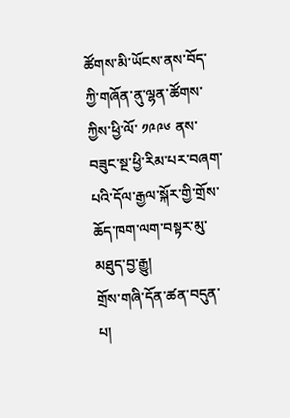ཚོགས་མི་ཡོངས་ནས་བོད་ཀྱི་གཞོན་ནུ་ལྷན་ཚོགས་ཀྱིས་ཕྱི་ལོ་ ༡༩༩༦ ནས་བཟུང་སྔ་ཕྱི་རིམ་པར་བཞག་པའི་དོལ་རྒྱལ་སྐོར་གྱི་གྲོས་ཆོད་ཁག་ལག་བསྟར་མུ་མཐུད་བྱ་རྒྱུ།
གྲོས་གཞི་དོན་ཚན་བདུན་པ།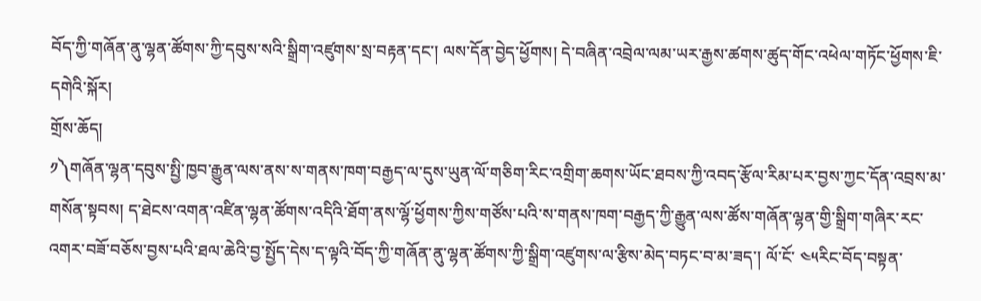བོད་ཀྱི་གཞོན་ནུ་ལྷན་ཚོགས་ཀྱི་དབུས་སའི་སྒྲིག་འཛུགས་སྲ་བརྟན་དང་། ལས་དོན་བྱེད་ཕྱོགས། དེ་བཞིན་འབྲེལ་ལམ་ཡར་རྒྱས་ཚགས་ཚུད་གོང་འཕེལ་གཏོང་ཕྱོགས་ཇི་དགེའི་སྐོར།
གྲོས་ཆོད།
༡༽གཞོན་ལྷན་དབུས་སྤྱི་ཁྱབ་རྒྱུན་ལས་ནས་ས་གནས་ཁག་བརྒྱད་ལ་དུས་ཡུན་ལོ་གཅིག་རིང་འགྲིག་ཆགས་ཡོང་ཐབས་ཀྱི་འབད་རྩོལ་རིམ་པར་བྱས་ཀྱང་དོན་འབྲས་མ་གསོན་སྟབས། ད་ཐེངས་འགན་འཛིན་ལྷན་ཚོགས་འདིའི་ཐོག་ནས་ལྷོ་ཕྱོགས་ཀྱིས་གཙོས་པའི་ས་གནས་ཁག་བརྒྱད་ཀྱི་རྒྱུན་ལས་ཚོས་གཞོན་ལྷན་གྱི་སྒྲིག་གཞིར་རང་འགར་བཟོ་བཅོས་བྱས་པའི་ཐལ་ཆེའི་བྱ་སྤྱོད་དེས་ད་ལྟའི་བོད་ཀྱི་གཞོན་ནུ་ལྷན་ཚོགས་ཀྱི་སྒྲིག་འཛུགས་ལ་རྩིས་མེད་བཏང་བ་མ་ཟད་། ལོ་ངོ་ ༤༥རིང་བོད་བསྟན་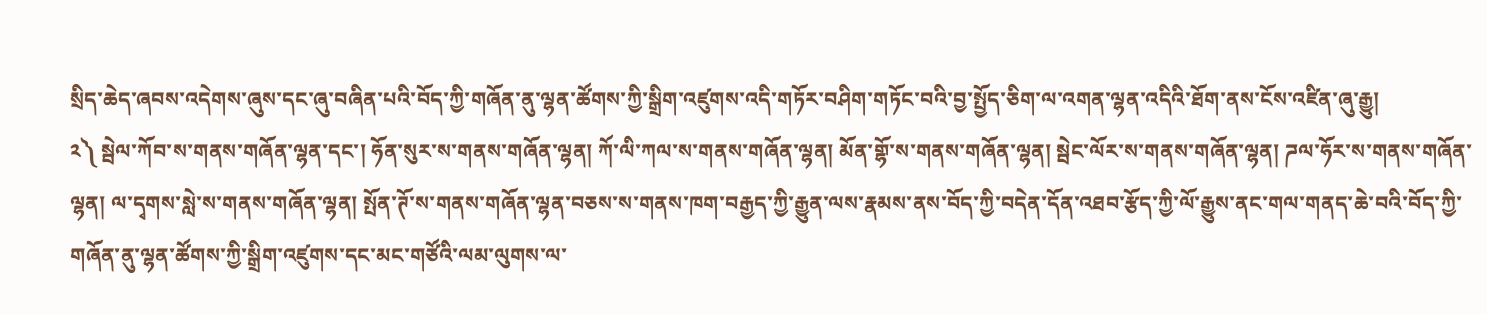སྲིད་ཆེད་ཞབས་འདེགས་ཞུས་དང་ཞུ་བཞིན་པའི་བོད་ཀྱི་གཞོན་ནུ་ལྷན་ཚོགས་ཀྱི་སྒྲིག་འཛུགས་འདི་གཏོར་བཤིག་གཏོང་བའི་བྱ་སྤྱོད་ཅིག་ལ་འགན་ལྷན་འདིའི་ཐོག་ནས་ངོས་འཛིན་ཞུ་རྒྱུ།
༢༽ སྦེལ་ཀོབ་ས་གནས་གཞོན་ལྷན་དང་། ཧོན་སུར་ས་གནས་གཞོན་ལྷན། ཀོ་ལི་ཀལ་ས་གནས་གཞོན་ལྷན། མོན་གྷོ་ས་གནས་གཞོན་ལྷན། སྦེང་ལོར་ས་གནས་གཞོན་ལྷན། ཌལ་ཧོར་ས་གནས་གཞོན་ལྷན། ལ་དྭགས་སླེ་ས་གནས་གཞོན་ལྷན། སྤོན་ཊོ་ས་གནས་གཞོན་ལྷན་བཅས་ས་གནས་ཁག་བརྒྱད་ཀྱི་རྒྱུན་ལས་རྣམས་ནས་བོད་ཀྱི་བདེན་དོན་འཐབ་རྩོད་ཀྱི་ལོ་རྒྱུས་ནང་གལ་གནད་ཆེ་བའི་བོད་ཀྱི་གཞོན་ནུ་ལྷན་ཚོགས་ཀྱི་སྒྲིག་འཛུགས་དང་མང་གཙོའི་ལམ་ལུགས་ལ་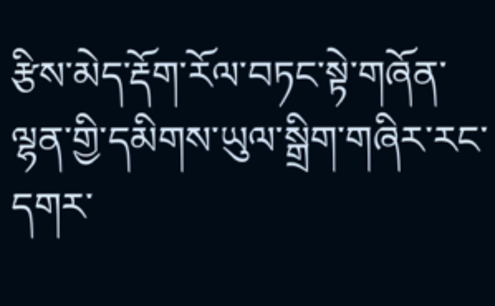རྩིས་མེད་རྡོག་རོལ་བཏང་སྟེ་གཞོན་ལྷན་གྱི་དམིགས་ཡུལ་སྒྲིག་གཞིར་རང་དགར་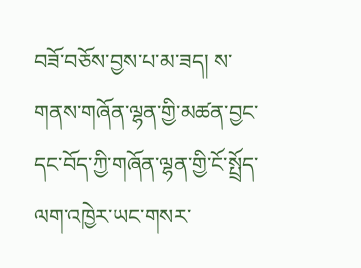བཟོ་བཅོས་བྱས་པ་མ་ཟད། ས་གནས་གཞོན་ལྷན་གྱི་མཚན་བྱང་དང་བོད་ཀྱི་གཞོན་ལྷན་གྱི་ངོ་སྤྲོད་ལག་འཁྱེར་ཡང་གསར་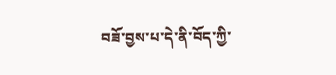བཟོ་བྱས་པ་དེ་ནི་བོད་ཀྱི་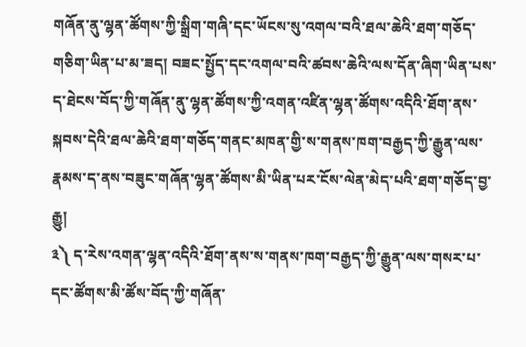གཞོན་ནུ་ལྷན་ཚོགས་ཀྱི་སྒྲིག་གཞི་དང་ཡོངས་སུ་འགལ་བའི་ཐལ་ཆེའི་ཐག་གཅོད་གཅིག་ཡིན་པ་མ་ཟད། བཟང་སྤྱོད་དང་འགལ་བའི་ཚབས་ཆེའི་ལས་དོན་ཞིག་ཡིན་པས་ད་ཐེངས་བོད་ཀྱི་གཞོན་ནུ་ལྷན་ཚོགས་ཀྱི་འགན་འཛིན་ལྷན་ཚོགས་འདིའི་ཐོག་ནས་སྐབས་དེའི་ཐལ་ཆེའི་ཐག་གཅོད་གནང་མཁན་གྱི་ས་གནས་ཁག་བརྒྱད་ཀྱི་རྒྱུན་ལས་རྣམས་ད་ནས་བཟུང་གཞོན་ལྷན་ཚོགས་མི་ཡིན་པར་ངོས་ལེན་མེད་པའི་ཐག་གཅོད་བྱ་རྒྱུ།
༣༽ ད་རེས་འགན་ལྷན་འདིའི་ཐོག་ནས་ས་གནས་ཁག་བརྒྱད་ཀྱི་རྒྱུན་ལས་གསར་པ་དང་ཚོགས་མི་ཚོས་བོད་ཀྱི་གཞོན་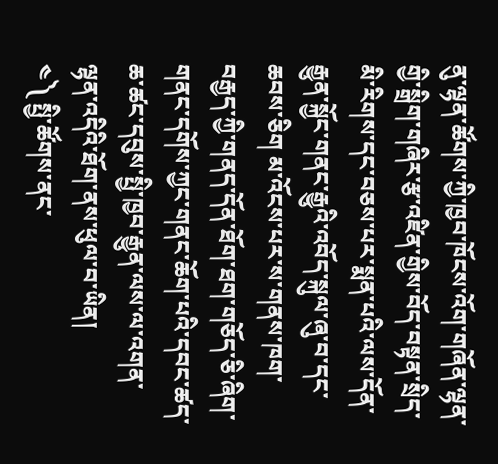ནུ་ལྷན་ཚོགས་ཀྱི་ཁྱབ་ཁོངས་འོག་གཞོན་ལྷན་གྱི་སྒྲིག་གཞིར་རྩ་འཛིན་གྱིས་བོད་བསྟན་སྲིད་མི་རིགས་དང་བཅས་པར་སྨན་པའི་ལས་དོན་རྒྱུན་སྐྱོང་གནང་རྒྱུའི་འབོད་སྐུལ་ཞུ་བ་དང་ཆབས་ཅིག མ་འོངས་པར་ས་གནས་ཁག་བརྒྱད་ཀྱི་གནད་དོན་ཐོག་ཐག་གཅོད་ཅི་ཞིག་གནང་དགོས་ཀྱང་གནང་ཆོག་པའི་དབང་ཚད་ཆ་ཚང་དབུས་སྤྱི་ཁྱབ་རྒྱུན་ལས་ལ་འགན་ལྷན་འདིའི་ཐོག་ནས་ཕུལ་བ་ཡིན།
༤༽ སྤྱི་ཚོགས་ནང་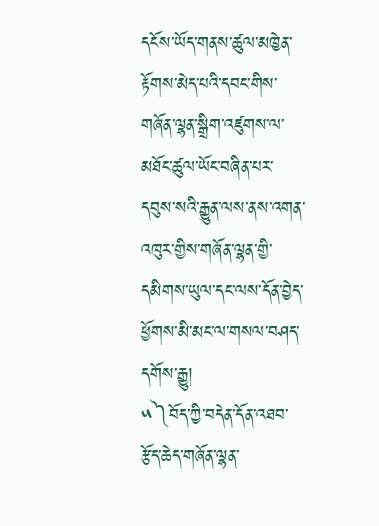དངོས་ཡོད་གནས་ཚུལ་མཁྱེན་རྟོགས་མེད་པའི་དབང་གིས་གཞོན་ལྷན་སྒྲིག་འཛུགས་ལ་མཐོང་ཚུལ་ཡོང་བཞིན་པར་དབུས་སའི་རྒྱུན་ལས་ནས་འགན་འཁུར་གྱིས་གཞོན་ལྷན་གྱི་དམིགས་ཡུལ་དང་ལས་དོན་བྱེད་ཕྱོགས་མི་མང་ལ་གསལ་བཤད་དགོས་རྒྱུ།
༥༽བོད་ཀྱི་བདེན་དོན་འཐབ་རྩོད་ཆེད་གཞོན་ལྷན་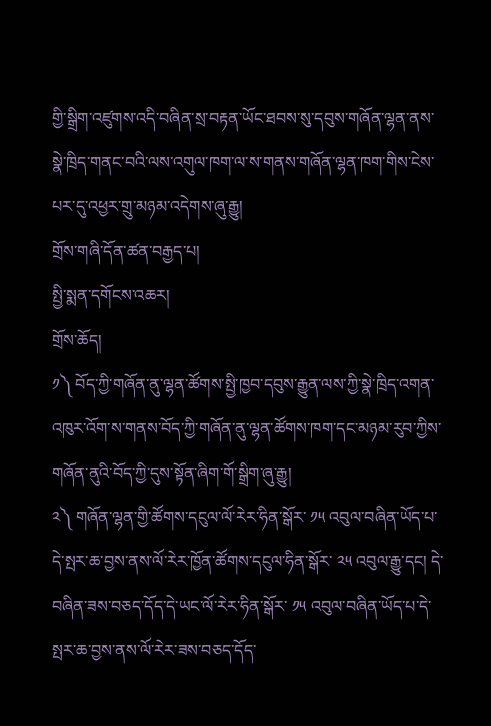གྱི་སྒྲིག་འཛུགས་འདི་བཞིན་སྲ་བརྟན་ཡོང་ཐབས་སུ་དབུས་གཞོན་ལྷན་ནས་སྣེ་ཁྲིད་གནང་བའི་ལས་འགུལ་ཁག་ལ་ས་གནས་གཞོན་ལྷན་ཁག་གིས་ངེས་པར་དུ་འཕྱར་གྲུ་མཉམ་འདེགས་ཞུ་རྒྱུ།
གྲོས་གཞི་དོན་ཚན་བརྒྱད་པ།
སྤྱི་སྨན་དགོངས་འཆར།
གྲོས་ཆོད།
༡༽ བོད་ཀྱི་གཞོན་ནུ་ལྷན་ཚོགས་སྤྱི་ཁྱབ་དབུས་རྒྱུན་ལས་ཀྱི་སྣེ་ཁྲིད་འགན་འཁུར་འོག་ས་གནས་བོད་ཀྱི་གཞོན་ནུ་ལྷན་ཚོགས་ཁག་དང་མཉམ་རུབ་ཀྱིས་གཞོན་ནུའི་བོད་ཀྱི་དུས་སྟོན་ཞིག་གོ་སྒྲིག་ཞུ་རྒྱུ།
༢༽ གཞོན་ལྷན་གྱི་ཚོགས་དངུལ་ལོ་རེར་ཧིན་སྒོར་ ༡༥ འབུལ་བཞིན་ཡོད་པ་དེ་སྤར་ཆ་བྱས་ནས་ལོ་རེར་ཁྱོན་ཚོགས་དངུལ་ཧིན་སྒོར་ ༢༥ འབུལ་རྒྱུ་དང། དེ་བཞིན་ཟས་བཅད་དོད་དེ་ཡང་ལོ་རེར་ཧིན་སྒོར་ ༡༥ འབུལ་བཞིན་ཡོད་པ་དེ་སྤར་ཆ་བྱས་ནས་ལོ་རེར་ཟས་བཅད་དོད་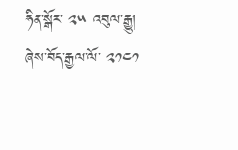ཧིན་སྒོར་ ༢༥ འབུལ་རྒྱུ།
ཞེས་བོད་རྒྱལ་ལོ་ ༢༡༤༡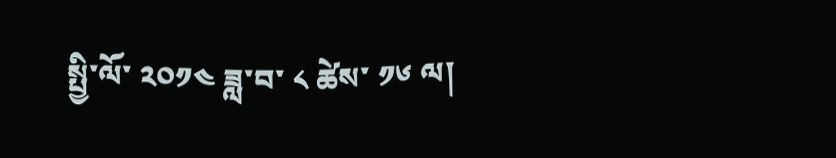སྤྱི་ལོ་ ༢༠༡༤ ཟླ་བ་ ༨ ཚེས་ ༡༦ ལ།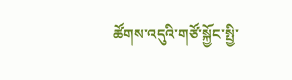ཚོགས་འདུའི་གཙོ་སྐྱོང་སྤྱི་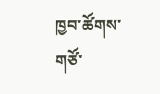ཁྱབ་ཚོགས་གཙོ་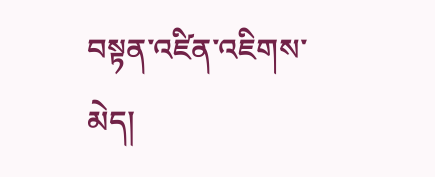བསྟན་འཛིན་འཇིགས་མེད།